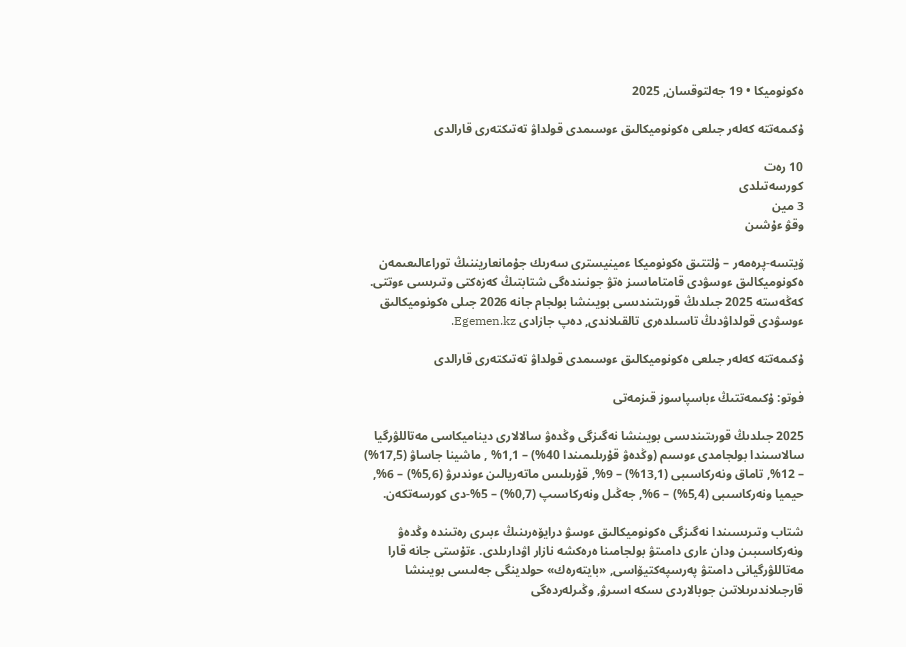ەكونوميكا • 19 جەلتوقسان, 2025

ۇكىمەتتە كەلەر جىلعى ەكونوميكالىق ءوسىمدى قولداۋ تەتىكتەرى قارالدى

10 رەت
كورسەتىلدى
3 مين
وقۋ ءۇشىن

ۆيتسە-پرەمەر – ۇلتتىق ەكونوميكا ءمينيسترى سەرىك جۇمانعاريننىڭ توراعالىعىمەن ەكونوميكالىق ءوسۋدى قامتاماسىز ەتۋ جونىندەگى شتابتىڭ كەزەكتى وتىرىسى ءوتتى. كەڭەستە 2025 جىلدىڭ قورىتىندىسى بويىنشا بولجام جانە 2026 جىلى ەكونوميكالىق ءوسۋدى قولداۋدىڭ تاسىلدەرى تالقىلاندى, دەپ جازادى Egemen.kz.

ۇكىمەتتە كەلەر جىلعى ەكونوميكالىق ءوسىمدى قولداۋ تەتىكتەرى قارالدى

فوتو: ۇكىمەتتىڭ ءباسپاسوز قىزمەتى

2025 جىلدىڭ قورىتىندىسى بويىنشا نەگىزگى وڭدەۋ سالالارى ديناميكاسى مەتاللۋرگيا سالاسىندا بولجامدى ءوسىم (وڭدەۋ قۇرىلىمىندا 40%) – 1,1% , ماشينا جاساۋ (17,5%) – 12%, تاماق ونەركاسىبى (13,1%) – 9%, قۇرىلىس ماتەريالىن ءوندىرۋ (5,6%) – 6%, حيميا ونەركاسىبى (5,4%) – 6%, جەڭىل ونەركاسىپ (0,7%) – 5%-دى كورسەتكەن.

شتاب وتىرىسىندا نەگىزگى ەكونوميكالىق ءوسۋ درايۆەرىنىڭ ءبىرى رەتىندە وڭدەۋ ونەركاسىبىن ودان ءارى دامىتۋ بولجامىنا ەرەكشە نازار اۋدارىلدى. ءتۇستى جانە قارا مەتاللۋرگيانى دامىتۋ پەرسپەكتيۆاسى, «بايتەرەك» حولدينگى جەلىسى بويىنشا قارجىلاندىرىلاتىن جوبالاردى ىسكە اسىرۋ, وڭىرلەردەگى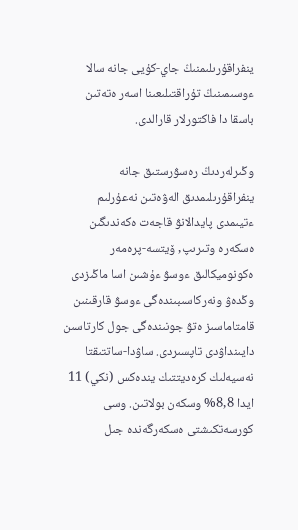ينفراقۇرىلىمنىڭ جاي-كۇيى جانە سالا ءوسىمىنىڭ تۇراقتىلىعىنا اسەر ەتەتىن باسقا دا فاكتورلار قارالدى.

وڭىرلەردىڭ رەسۋرستىق جانە ينفراقۇرىلىمدىق الەۋەتىن نەعۇرلىم ءتيىمدى پايدالانۋ قاجەت ەكەندىگىن ەسكەرە وتىرىپ, ۆيتسە-پرەمەر ەكونوميكالىق ءوسۋ ءۇشىن اسا ماڭىزدى وڭدەۋ ونەركاسىبىندەگى ءوسۋ قارقىنىن قامتاماسىز ەتۋ جونىندەگى جول كارتاسىن دايىنداۋدى تاپسىردى. ساۋدا-ساتتىقتا نەسيەلىك كرەديتتىك يندەكس (نكي) 11 ايدا 8,8% وسكەن بولاتىن. وسى كورسەتكىشتى ەسكەرگەندە جىل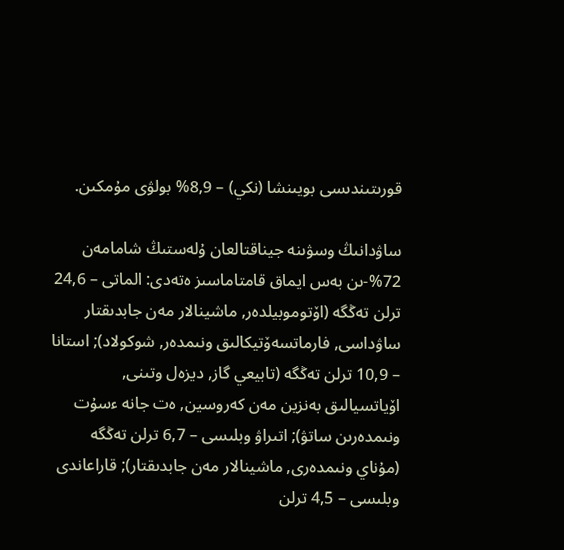قورىتىندىسى بويىنشا (نكي) – 8,9% بولۋى مۇمكىن.

ساۋدانىڭ وسۋىنە جيناقتالعان ۇلەستىڭ شامامەن 72%-ىن بەس ايماق قامتاماسىز ەتەدى: الماتى – 24,6 ترلن تەڭگە (اۆتوموبيلدەر, ماشينالار مەن جابدىقتار ساۋداسى, فارماتسەۆتيكالىق ونىمدەر, شوكولاد); استانا – 10,9 ترلن تەڭگە (تابيعي گاز, ديزەل وتىنى, اۆياتسيالىق بەنزين مەن كەروسين, ەت جانە ءسۇت ونىمدەرىن ساتۋ); اتىراۋ وبلىسى – 6,7 ترلن تەڭگە (مۇناي ونىمدەرى, ماشينالار مەن جابدىقتار); قاراعاندى وبلىسى – 4,5 ترلن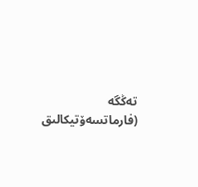تەڭگە (فارماتسەۆتيكالىق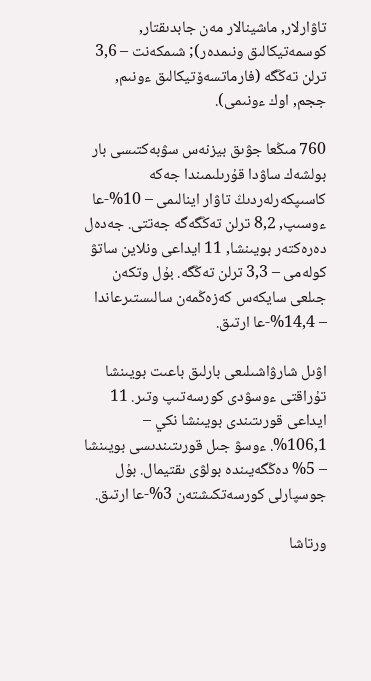تاۋارلار, ماشينالار مەن جابدىقتار, كوسمەتيكالىق ونىمدەر); شىمكەنت – 3,6 ترلن تەڭگە (فارماتسەۆتيكالىق ءونىم, ججم, اوك ءونىمى).

760 مىڭعا جۋىق بيزنەس سۋبەكتىسى بار بولشەك ساۋدا قۇرىلىمىندا جەكە كاسىپكەرلەردىڭ تاۋار اينالىمى – 10%-عا ءوسىپ, 8,2 ترلن تەڭگەگە جەتتى. جەدەل دەرەكتەر بويىنشا, 11 ايداعى ونلاين ساتۋ كولەمى – 3,3 ترلن تەڭگە. بۇل وتكەن جىلعى سايكەس كەزەڭمەن سالىستىرعاندا – 14,4%-عا ارتىق.

اۋىل شارۋاشىلىعى بارلىق باعىت بويىنشا تۇراقتى ءوسۋدى كورسەتىپ وتىر. 11 ايداعى قورىتىندى بويىنشا نكي – 106,1%. ءوسۋ جىل قورىتىندىسى بويىنشا – 5% دەڭگەيىندە بولۋى ىقتيمال. بۇل جوسپارلى كورسەتكىشتەن 3%-عا ارتىق.

ورتاشا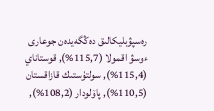رەسپۋبليكالىق دەڭگەيدەن جوعارى ءوسۋ اقمولا (115,7%), قوستاناي (115,4%), سولتۇستىك قازاقستان (110,5%), پاۆلودار (108,2%),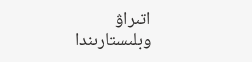اتىراۋ وبلىستارىندا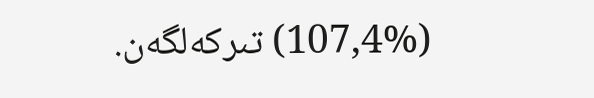(107,4%) تىركەلگەن.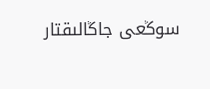سوڭعى جاڭالىقتار